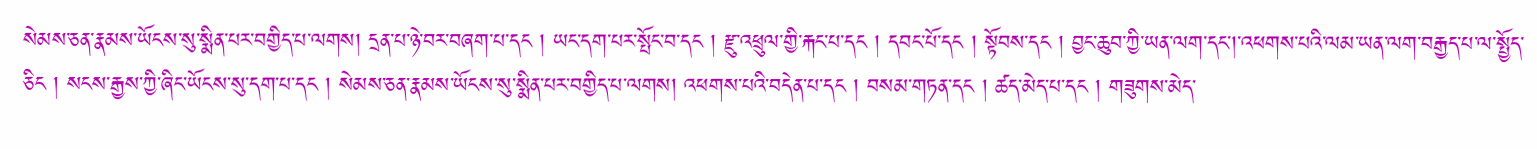སེམས་ཅན་རྣམས་ཡོངས་སུ་སྨིན་པར་བགྱིད་པ་ལགས། དྲན་པ་ཉེ་བར་བཞག་པ་དང ། ཡང་དག་པར་སྤོང་བ་དང ། རྫུ་འཕྲུལ་གྱི་རྐང་པ་དང ། དབང་པོ་དང ། སྟོབས་དང ། བྱང་ཆུབ་ཀྱི་ཡན་ལག་དང།་འཕགས་པའི་ལམ་ཡན་ལག་བརྒྱད་པ་ལ་སྤྱོད་ཅིང ། སངས་རྒྱས་ཀྱི་ཞིང་ཡོངས་སུ་དག་པ་དང ། སེམས་ཅན་རྣམས་ཡོངས་སུ་སྨིན་པར་བགྱིད་པ་ལགས། འཕགས་པའི་བདེན་པ་དང ། བསམ་གཏན་དང ། ཚད་མེད་པ་དང ། གཟུགས་མེད་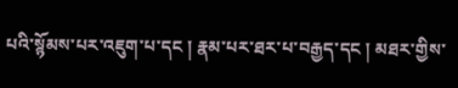པའི་སྙོམས་པར་འཇུག་པ་དང ། རྣམ་པར་ཐར་པ་བརྒྱད་དང ། མཐར་གྱིས་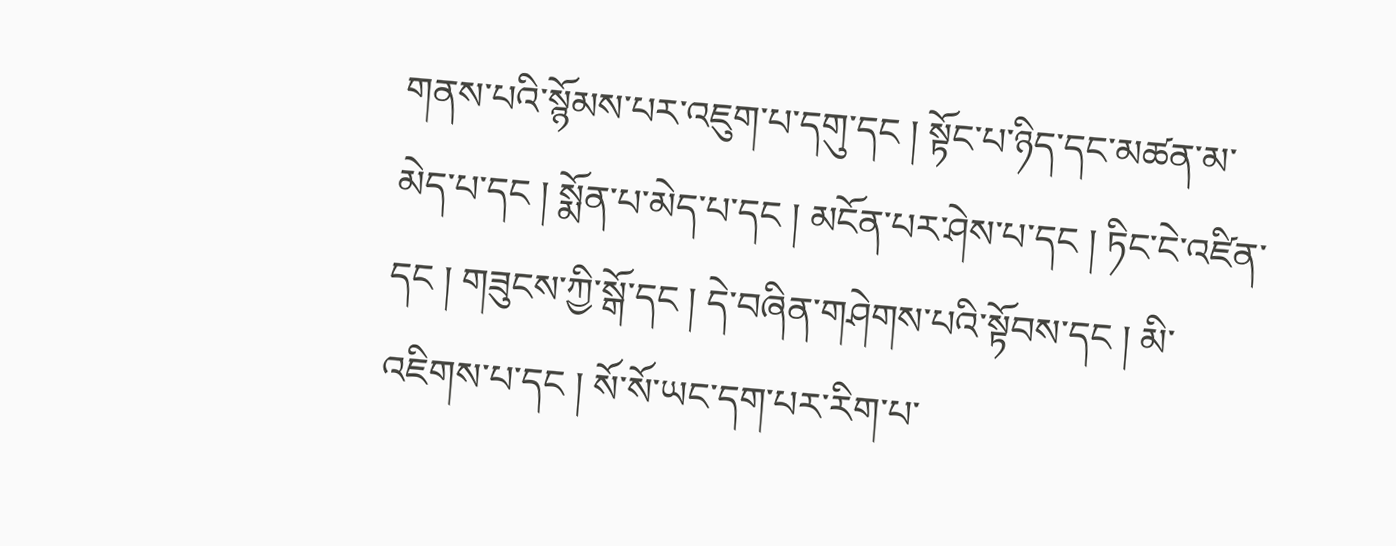གནས་པའི་སྙོམས་པར་འཇུག་པ་དགུ་དང ། སྟོང་པ་ཉིད་དང་མཚན་མ་མེད་པ་དང ། སྨོན་པ་མེད་པ་དང ། མངོན་པར་ཤེས་པ་དང ། ཏིང་ངེ་འཛིན་དང ། གཟུངས་ཀྱི་སྒོ་དང ། དེ་བཞིན་གཤེགས་པའི་སྟོབས་དང ། མི་འཇིགས་པ་དང ། སོ་སོ་ཡང་དག་པར་རིག་པ་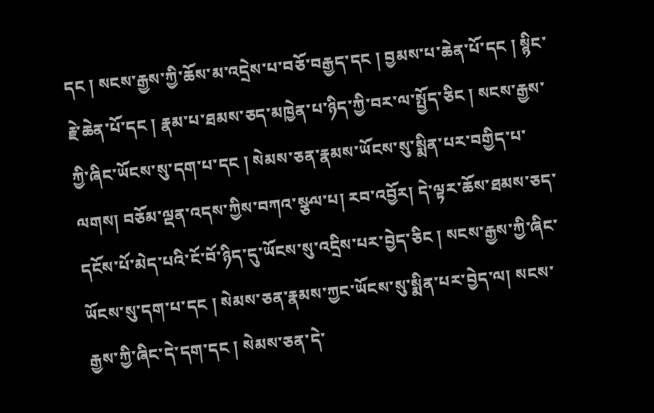དང ། སངས་རྒྱས་ཀྱི་ཆོས་མ་འདྲེས་པ་བཅོ་བརྒྱད་དང ། བྱམས་པ་ཆེན་པོ་དང ། སྙིང་རྗེ་ཆེན་པོ་དང ། རྣམ་པ་ཐམས་ཅད་མཁྱེན་པ་ཉིད་ཀྱི་བར་ལ་སྤྱོད་ཅིང ། སངས་རྒྱས་ཀྱི་ཞིང་ཡོངས་སུ་དག་པ་དང ། སེམས་ཅན་རྣམས་ཡོངས་སུ་སྨིན་པར་བགྱིད་པ་ལགས། བཅོམ་ལྡན་འདས་ཀྱིས་བཀའ་སྩལ་པ། རབ་འབྱོར། དེ་ལྟར་ཆོས་ཐམས་ཅད་དངོས་པོ་མེད་པའི་ངོ་བོ་ཉིད་དུ་ཡོངས་སུ་འདྲིས་པར་བྱེད་ཅིང ། སངས་རྒྱས་ཀྱི་ཞིང་ཡོངས་སུ་དག་པ་དང ། སེམས་ཅན་རྣམས་ཀྱང་ཡོངས་སུ་སྨིན་པར་བྱེད་ལ། སངས་རྒྱས་ཀྱི་ཞིང་དེ་དག་དང ། སེམས་ཅན་དེ་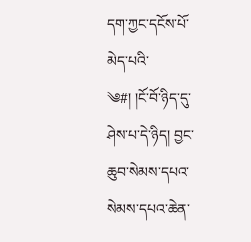དག་ཀྱང་དངོས་པོ་མེད་པའི་
༄#། །ངོ་བོ་ཉིད་དུ་ཤེས་པ་དེ་ཉིད། བྱང་ཆུབ་སེམས་དཔའ་སེམས་དཔའ་ཆེན་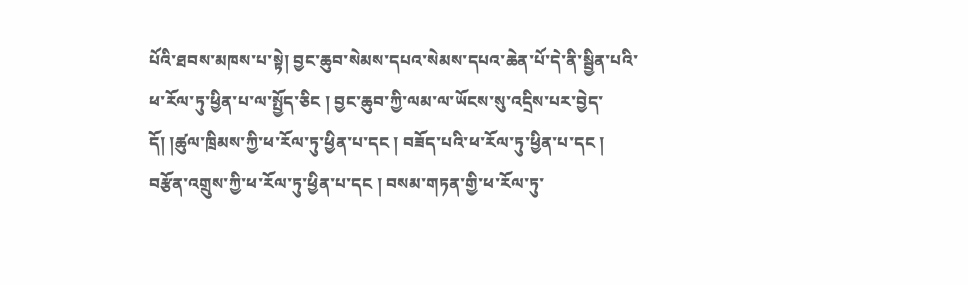པོའི་ཐབས་མཁས་པ་སྟེ། བྱང་ཆུབ་སེམས་དཔའ་སེམས་དཔའ་ཆེན་པོ་དེ་ནི་སྦྱིན་པའི་ཕ་རོལ་ཏུ་ཕྱིན་པ་ལ་སྤྱོད་ཅིང ། བྱང་ཆུབ་ཀྱི་ལམ་ལ་ཡོངས་སུ་འདྲིས་པར་བྱེད་དོ། །ཚུལ་ཁྲིམས་ཀྱི་ཕ་རོལ་ཏུ་ཕྱིན་པ་དང ། བཟོད་པའི་ཕ་རོལ་ཏུ་ཕྱིན་པ་དང ། བརྩོན་འགྲུས་ཀྱི་ཕ་རོལ་ཏུ་ཕྱིན་པ་དང ། བསམ་གཏན་གྱི་ཕ་རོལ་ཏུ་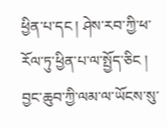ཕྱིན་པ་དང ། ཤེས་རབ་ཀྱི་ཕ་རོལ་ཏུ་ཕྱིན་པ་ལ་སྤྱོད་ཅིང ། བྱང་ཆུབ་ཀྱི་ལམ་ལ་ཡོངས་སུ་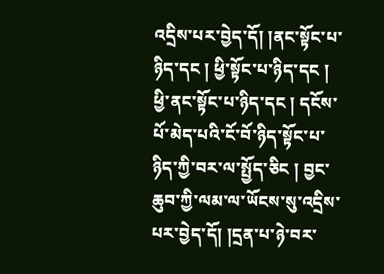འདྲིས་པར་བྱེད་དོ། །ནང་སྟོང་པ་ཉིད་དང ། ཕྱི་སྟོང་པ་ཉིད་དང ། ཕྱི་ནང་སྟོང་པ་ཉིད་དང ། དངོས་པོ་མེད་པའི་ངོ་བོ་ཉིད་སྟོང་པ་ཉིད་ཀྱི་བར་ལ་སྤྱོད་ཅིང ། བྱང་ཆུབ་ཀྱི་ལམ་ལ་ཡོངས་སུ་འདྲིས་པར་བྱེད་དོ། །དྲན་པ་ཉེ་བར་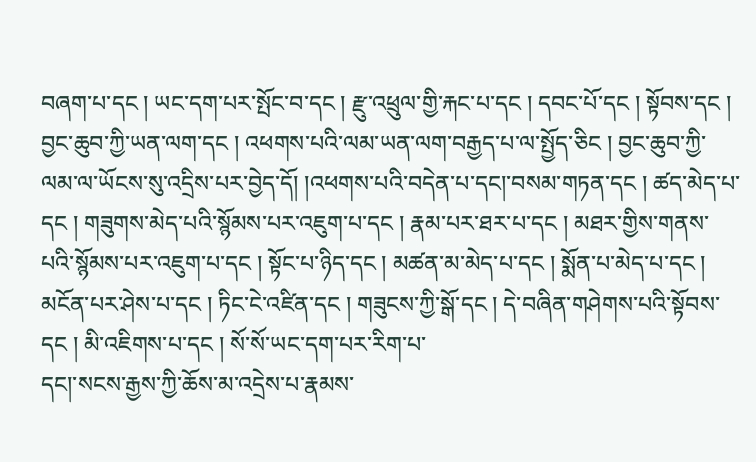བཞག་པ་དང ། ཡང་དག་པར་སྤོང་བ་དང ། རྫུ་འཕྲུལ་གྱི་རྐང་པ་དང ། དབང་པོ་དང ། སྟོབས་དང ། བྱང་ཆུབ་ཀྱི་ཡན་ལག་དང ། འཕགས་པའི་ལམ་ཡན་ལག་བརྒྱད་པ་ལ་སྤྱོད་ཅིང ། བྱང་ཆུབ་ཀྱི་ལམ་ལ་ཡོངས་སུ་འདྲིས་པར་བྱེད་དོ། །འཕགས་པའི་བདེན་པ་དང།་བསམ་གཏན་དང ། ཚད་མེད་པ་དང ། གཟུགས་མེད་པའི་སྙོམས་པར་འཇུག་པ་དང ། རྣམ་པར་ཐར་པ་དང ། མཐར་གྱིས་གནས་པའི་སྙོམས་པར་འཇུག་པ་དང ། སྟོང་པ་ཉིད་དང ། མཚན་མ་མེད་པ་དང ། སྨོན་པ་མེད་པ་དང ། མངོན་པར་ཤེས་པ་དང ། ཏིང་ངེ་འཛིན་དང ། གཟུངས་ཀྱི་སྒོ་དང ། དེ་བཞིན་གཤེགས་པའི་སྟོབས་དང ། མི་འཇིགས་པ་དང ། སོ་སོ་ཡང་དག་པར་རིག་པ་
དང།་སངས་རྒྱས་ཀྱི་ཆོས་མ་འདྲེས་པ་རྣམས་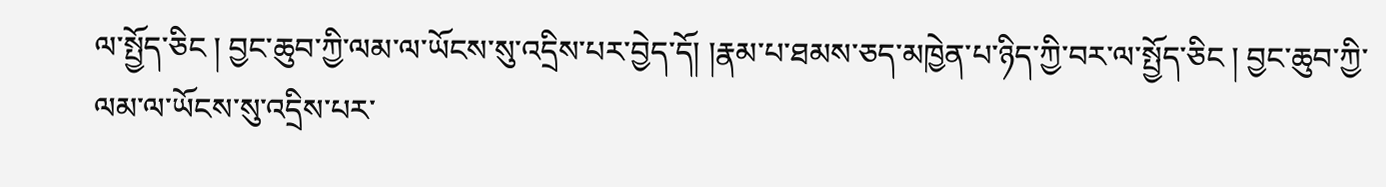ལ་སྤྱོད་ཅིང ། བྱང་ཆུབ་ཀྱི་ལམ་ལ་ཡོངས་སུ་འདྲིས་པར་བྱེད་དོ། །རྣམ་པ་ཐམས་ཅད་མཁྱེན་པ་ཉིད་ཀྱི་བར་ལ་སྤྱོད་ཅིང ། བྱང་ཆུབ་ཀྱི་ལམ་ལ་ཡོངས་སུ་འདྲིས་པར་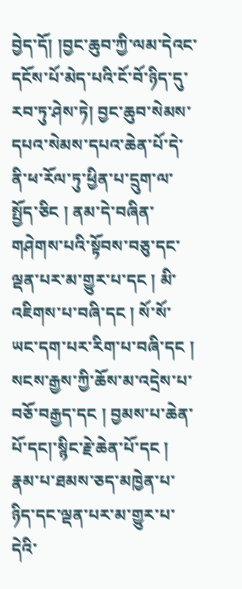བྱེད་དོ། །བྱང་ཆུབ་ཀྱི་ལམ་དེའང་དངོས་པོ་མེད་པའི་ངོ་བོ་ཉིད་དུ་རབ་ཏུ་ཤེས་ཏེ། བྱང་ཆུབ་སེམས་དཔའ་སེམས་དཔའ་ཆེན་པོ་དེ་ནི་ཕ་རོལ་ཏུ་ཕྱིན་པ་དྲུག་ལ་སྤྱོད་ཅིང ། ནམ་དེ་བཞིན་གཤེགས་པའི་སྟོབས་བཅུ་དང་ལྡན་པར་མ་གྱུར་པ་དང ། མི་འཇིགས་པ་བཞི་དང ། སོ་སོ་ཡང་དག་པར་རིག་པ་བཞི་དང ། སངས་རྒྱས་ཀྱི་ཆོས་མ་འདྲེས་པ་བཅོ་བརྒྱད་དང ། བྱམས་པ་ཆེན་པོ་དང།་སྙིང་རྗེ་ཆེན་པོ་དང ། རྣམ་པ་ཐམས་ཅད་མཁྱེན་པ་ཉིད་དང་ལྡན་པར་མ་གྱུར་པ་དེའི་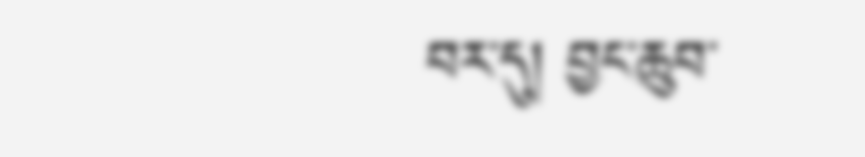བར་དུ། བྱང་ཆུབ་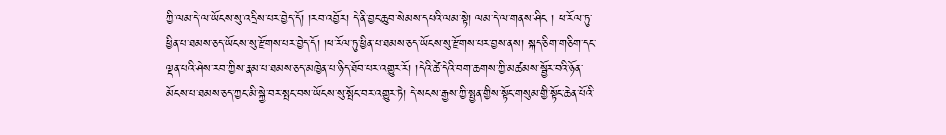ཀྱི་ལམ་དེ་ལ་ཡོངས་སུ་འདྲིས་པར་བྱེད་དོ། །རབ་འབྱོར། དེ་ནི་བྱང་ཆུབ་སེམས་དཔའི་ལམ་སྟེ། ལམ་དེ་ལ་གནས་ཤིང ། ཕ་རོལ་ཏུ་ཕྱིན་པ་ཐམས་ཅད་ཡོངས་སུ་རྫོགས་པར་བྱེད་དོ། །ཕ་རོལ་ཏུ་ཕྱིན་པ་ཐམས་ཅད་ཡོངས་སུ་རྫོགས་པར་བྱས་ནས། སྐད་ཅིག་གཅིག་དང་ལྡན་པའི་ཤེས་རབ་ཀྱིས་རྣམ་པ་ཐམས་ཅད་མཁྱེན་པ་ཉིད་ཐོབ་པར་འགྱུར་རོ། །དེའི་ཚེ་དེའི་བག་ཆགས་ཀྱི་མཚམས་སྦྱོར་བའི་ཉོན་མོངས་པ་ཐམས་ཅད་ཀྱང་མི་སྐྱེ་བར་སྤང་བས་ཡོངས་སུ་སྤོང་བར་འགྱུར་ཏེ། དེ་སངས་རྒྱས་ཀྱི་སྤྱན་གྱིས་སྟོང་གསུམ་གྱི་སྟོང་ཆེན་པོའི་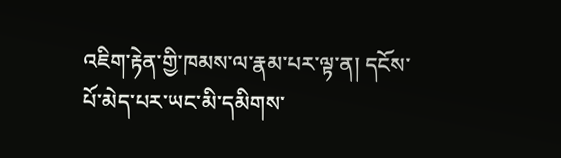འཇིག་རྟེན་གྱི་ཁམས་ལ་རྣམ་པར་ལྟ་ན། དངོས་པོ་མེད་པར་ཡང་མི་དམིགས་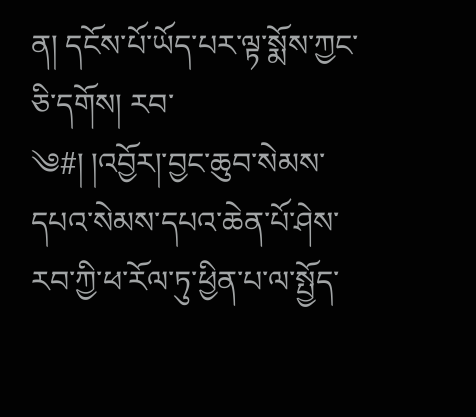ན། དངོས་པོ་ཡོད་པར་ལྟ་སྨོས་ཀྱང་ཅི་དགོས། རབ་
༄#། །འབྱོར།་བྱང་ཆུབ་སེམས་དཔའ་སེམས་དཔའ་ཆེན་པོ་ཤེས་རབ་ཀྱི་ཕ་རོལ་ཏུ་ཕྱིན་པ་ལ་སྤྱོད་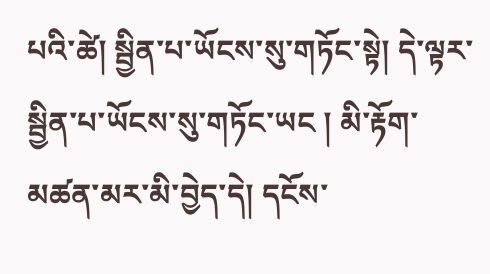པའི་ཚེ། སྦྱིན་པ་ཡོངས་སུ་གཏོང་སྟེ། དེ་ལྟར་སྦྱིན་པ་ཡོངས་སུ་གཏོང་ཡང ། མི་རྟོག་མཚན་མར་མི་བྱེད་དེ། དངོས་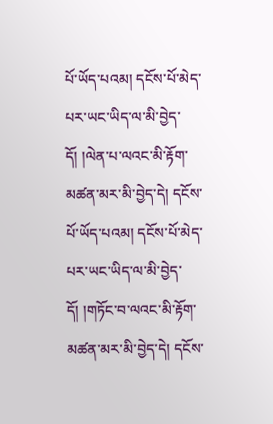པོ་ཡོད་པའམ། དངོས་པོ་མེད་པར་ཡང་ཡིད་ལ་མི་བྱེད་དོ། །ལེན་པ་ལའང་མི་རྟོག་མཚན་མར་མི་བྱེད་དེ། དངོས་པོ་ཡོད་པའམ། དངོས་པོ་མེད་པར་ཡང་ཡིད་ལ་མི་བྱེད་དོ། །གཏོང་བ་ལའང་མི་རྟོག་མཚན་མར་མི་བྱེད་དེ། དངོས་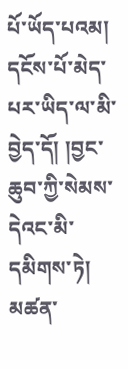པོ་ཡོད་པའམ། དངོས་པོ་མེད་པར་ཡིད་ལ་མི་བྱེད་དོ། །བྱང་ཆུབ་ཀྱི་སེམས་དེའང་མི་དམིགས་ཏེ། མཚན་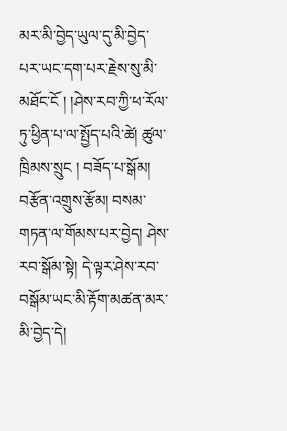མར་མི་བྱེད་ཡུལ་དུ་མི་བྱེད་པར་ཡང་དག་པར་རྗེས་སུ་མི་མཐོང་ངོ ། །ཤེས་རབ་ཀྱི་ཕ་རོལ་ཏུ་ཕྱིན་པ་ལ་སྤྱོད་པའི་ཚེ། ཚུལ་ཁྲིམས་སྲུང ། བཟོད་པ་སྒོམ། བརྩོན་འགྲུས་རྩོམ། བསམ་གཏན་ལ་གོམས་པར་བྱེད། ཤེས་རབ་སྒོམ་སྟེ། དེ་ལྟར་ཤེས་རབ་བསྒོམ་ཡང་མི་རྟོག་མཚན་མར་མི་བྱེད་དེ།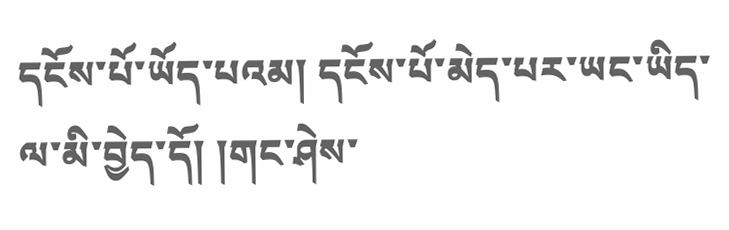དངོས་པོ་ཡོད་པའམ། དངོས་པོ་མེད་པར་ཡང་ཡིད་ལ་མི་བྱེད་དོ། །གང་ཤེས་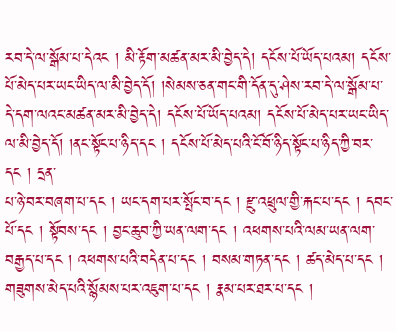རབ་དེ་ལ་སྒོམ་པ་དེའང ། མི་རྟོག་མཚན་མར་མི་བྱེད་དེ། དངོས་པོ་ཡོད་པའམ། དངོས་པོ་མེད་པར་ཡང་ཡིད་ལ་མི་བྱེད་དོ། །སེམས་ཅན་གང་གི་དོན་དུ་ཤེས་རབ་དེ་ལ་སྒོམ་པ་དེ་དག་ལའང་མཚན་མར་མི་བྱེད་དེ། དངོས་པོ་ཡོད་པའམ། དངོས་པོ་མེད་པར་ཡང་ཡིད་ལ་མི་བྱེད་དོ། །ནང་སྟོང་པ་ཉིད་དང ། དངོས་པོ་མེད་པའི་ངོ་བོ་ཉིད་སྟོང་པ་ཉིད་ཀྱི་བར་དང ། དྲན་
པ་ཉེ་བར་བཞག་པ་དང ། ཡང་དག་པར་སྤོང་བ་དང ། རྫུ་འཕྲུལ་གྱི་རྐང་པ་དང ། དབང་པོ་དང ། སྟོབས་དང ། བྱང་ཆུབ་ཀྱི་ཡན་ལག་དང ། འཕགས་པའི་ལམ་ཡན་ལག་བརྒྱད་པ་དང ། འཕགས་པའི་བདེན་པ་དང ། བསམ་གཏན་དང ། ཚད་མེད་པ་དང ། གཟུགས་མེད་པའི་སྙོམས་པར་འཇུག་པ་དང ། རྣམ་པར་ཐར་པ་དང །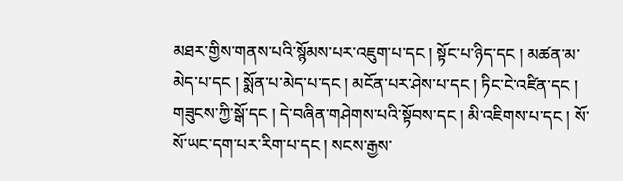མཐར་གྱིས་གནས་པའི་སྙོམས་པར་འཇུག་པ་དང ། སྟོང་པ་ཉིད་དང ། མཚན་མ་མེད་པ་དང ། སྨོན་པ་མེད་པ་དང ། མངོན་པར་ཤེས་པ་དང ། ཏིང་ངེ་འཛིན་དང ། གཟུངས་ཀྱི་སྒོ་དང ། དེ་བཞིན་གཤེགས་པའི་སྟོབས་དང ། མི་འཇིགས་པ་དང ། སོ་སོ་ཡང་དག་པར་རིག་པ་དང ། སངས་རྒྱས་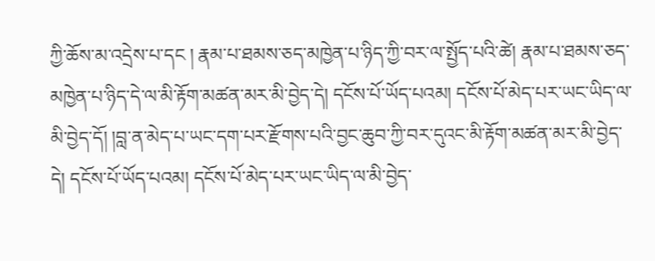ཀྱི་ཆོས་མ་འདྲེས་པ་དང ། རྣམ་པ་ཐམས་ཅད་མཁྱེན་པ་ཉིད་ཀྱི་བར་ལ་སྤྱོད་པའི་ཚེ། རྣམ་པ་ཐམས་ཅད་མཁྱེན་པ་ཉིད་དེ་ལ་མི་རྟོག་མཚན་མར་མི་བྱེད་དེ། དངོས་པོ་ཡོད་པའམ། དངོས་པོ་མེད་པར་ཡང་ཡིད་ལ་མི་བྱེད་དོ། །བླ་ན་མེད་པ་ཡང་དག་པར་རྫོགས་པའི་བྱང་ཆུབ་ཀྱི་བར་དུའང་མི་རྟོག་མཚན་མར་མི་བྱེད་དེ། དངོས་པོ་ཡོད་པའམ། དངོས་པོ་མེད་པར་ཡང་ཡིད་ལ་མི་བྱེད་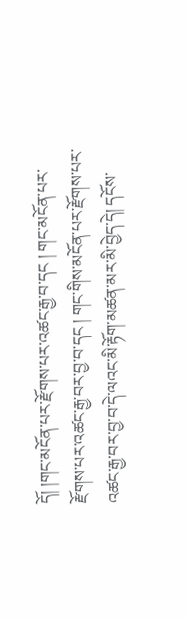དོ། །གང་མངོན་པར་རྫོགས་པར་འཚང་རྒྱ་བ་དང ། གང་མངོན་པར་རྫོགས་པར་འཚང་རྒྱ་བར་བྱ་བ་དང ། གང་གིས་མངོན་པར་རྫོགས་པར་འཚང་རྒྱ་བར་བྱ་བ་དེ་ལའང་མི་རྟོག་མཚན་མར་མི་བྱེད་དེ། དངོས་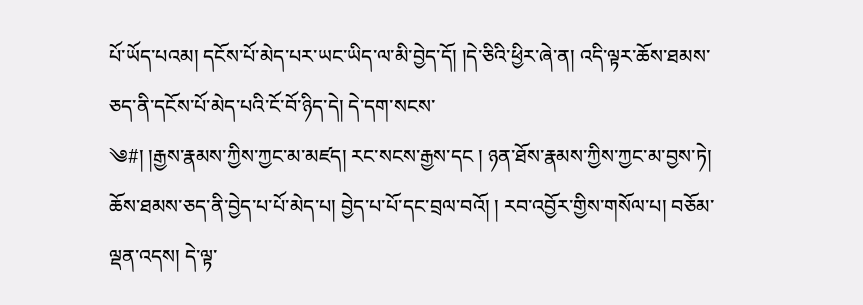པོ་ཡོད་པའམ། དངོས་པོ་མེད་པར་ཡང་ཡིད་ལ་མི་བྱེད་དོ། །དེ་ཅིའི་ཕྱིར་ཞེ་ན། འདི་ལྟར་ཆོས་ཐམས་ཅད་ནི་དངོས་པོ་མེད་པའི་ངོ་བོ་ཉིད་དེ། དེ་དག་སངས་
༄#། །རྒྱས་རྣམས་ཀྱིས་ཀྱང་མ་མཛད། རང་སངས་རྒྱས་དང ། ཉན་ཐོས་རྣམས་ཀྱིས་ཀྱང་མ་བྱས་ཏེ། ཆོས་ཐམས་ཅད་ནི་བྱེད་པ་པོ་མེད་པ། བྱེད་པ་པོ་དང་བྲལ་བའོ། ། རབ་འབྱོར་གྱིས་གསོལ་པ། བཅོམ་ལྡན་འདས། དེ་ལྟ་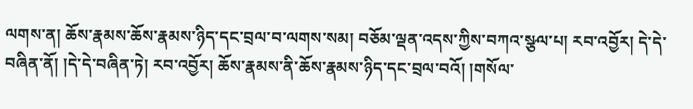ལགས་ན། ཆོས་རྣམས་ཆོས་རྣམས་ཉིད་དང་བྲལ་བ་ལགས་སམ། བཅོམ་ལྡན་འདས་ཀྱིས་བཀའ་སྩལ་པ། རབ་འབྱོར། དེ་དེ་བཞིན་ནོ། །དེ་དེ་བཞིན་ཏེ། རབ་འབྱོར། ཆོས་རྣམས་ནི་ཆོས་རྣམས་ཉིད་དང་བྲལ་བའོ། །གསོལ་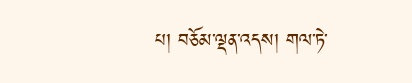པ། བཅོམ་ལྡན་འདས། གལ་ཏེ་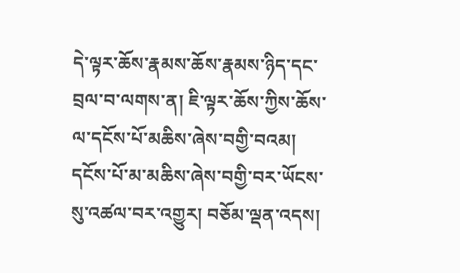དེ་ལྟར་ཆོས་རྣམས་ཆོས་རྣམས་ཉིད་དང་བྲལ་བ་ལགས་ན། ཇི་ལྟར་ཆོས་ཀྱིས་ཆོས་ལ་དངོས་པོ་མཆིས་ཞེས་བགྱི་བའམ། དངོས་པོ་མ་མཆིས་ཞེས་བགྱི་བར་ཡོངས་སུ་འཚལ་བར་འགྱུར། བཅོམ་ལྡན་འདས།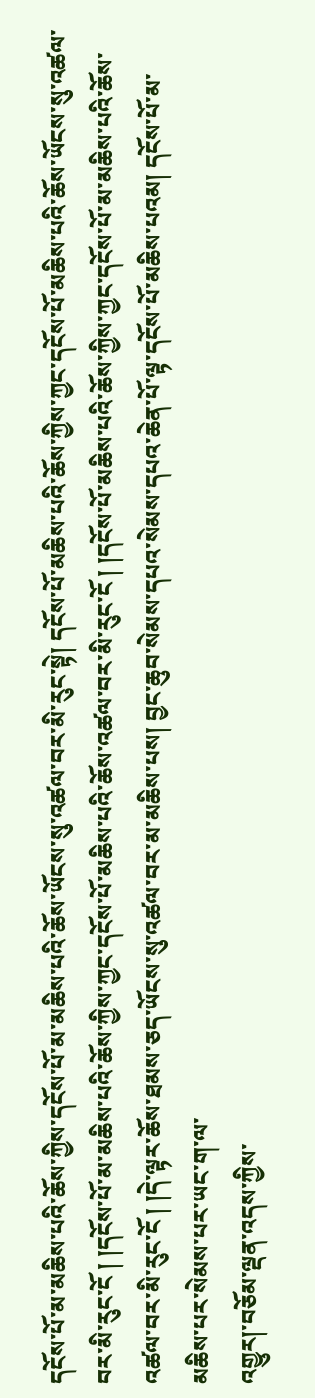དངོས་པོ་མ་མཆིས་པའི་ཆོས་ཀྱིས་དངོས་པོ་མ་མཆིས་པའི་ཆོས་ཡོངས་སུ་འཚལ་བར་མི་རུང་སྟེ། དངོས་པོ་མཆིས་པའི་ཆོས་ཀྱིས་ཀྱང་དངོས་པོ་མཆིས་པའི་ཆོས་ཡོངས་སུ་འཚལ་བར་མི་རུང་ངོ ། །དངོས་པོ་མ་མཆིས་པའི་ཆོས་ཀྱིས་ཀྱང་དངོས་པོ་མཆིས་པའི་ཆོས་འཚལ་བར་མི་རུང་ངོ ། །དངོས་པོ་མཆིས་པའི་ཆོས་ཀྱིས་ཀྱང་དངོས་པོ་མ་མཆིས་པའི་ཆོས་འཚལ་བར་མི་རུང་ངོ ། །དེ་ལྟར་ཆོས་ཐམས་ཅད་ཡོངས་སུ་འཚལ་བར་མ་མཆིས་པས། བྱང་ཆུབ་སེམས་དཔའ་སེམས་དཔའ་ཆེན་པོ་ལྟ་དངོས་པོ་མཆིས་པའམ། དངོས་པོ་མ་མཆིས་པར་སེམས་པར་ཡང་ག་ལ་
འགྱུར།་བཅོམ་ལྡན་འདས་ཀྱིས་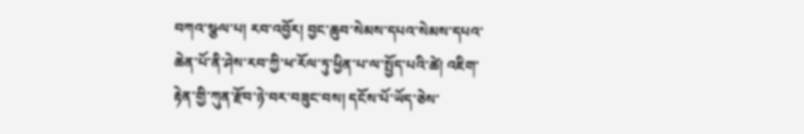བཀའ་སྩལ་པ། རབ་འབྱོར། བྱང་ཆུབ་སེམས་དཔའ་སེམས་དཔའ་ཆེན་པོ་ནི་ཤེས་རབ་ཀྱི་ཕ་རོལ་ཏུ་ཕྱིན་པ་ལ་སྤྱོད་པའི་ཚེ། འཇིག་རྟེན་གྱི་ཀུན་རྫོབ་ཉེ་བར་བཟུང་བས། དངོས་པོ་ཡོད་ཅེས་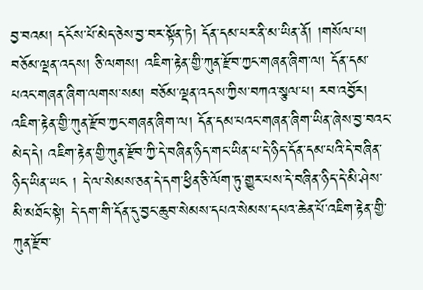བྱ་བའམ། དངོས་པོ་མེད་ཅེས་བྱ་བར་སྟོན་ཏེ། དོན་དམ་པར་ནི་མ་ཡིན་ནོ། །གསོལ་པ། བཅོམ་ལྡན་འདས། ཅི་ལགས། འཇིག་རྟེན་གྱི་ཀུན་རྫོབ་ཀྱང་གཞན་ཞིག་ལ། དོན་དམ་པའང་གཞན་ཞིག་ལགས་སམ། བཅོམ་ལྡན་འདས་ཀྱིས་བཀའ་སྩལ་པ། རབ་འབྱོར། འཇིག་རྟེན་གྱི་ཀུན་རྫོབ་ཀྱང་གཞན་ཞིག་ལ། དོན་དམ་པའང་གཞན་ཞིག་ཡིན་ཞེས་བྱ་བའང་མེད་དེ། འཇིག་རྟེན་གྱི་ཀུན་རྫོབ་ཀྱི་དེ་བཞིན་ཉིད་གང་ཡིན་པ་དེ་ཉིད་དོན་དམ་པའི་དེ་བཞིན་ཉིད་ཡིན་ཡང ། དེ་ལ་སེམས་ཅན་དེ་དག་ཕྱིན་ཅི་ལོག་ཏུ་གྱུར་པས་དེ་བཞིན་ཉིད་དེ་མི་ཤེས་མི་མཐོང་སྟེ། དེ་དག་གི་དོན་དུ་བྱང་ཆུབ་སེམས་དཔའ་སེམས་དཔའ་ཆེན་པོ་འཇིག་རྟེན་གྱི་ཀུན་རྫོབ་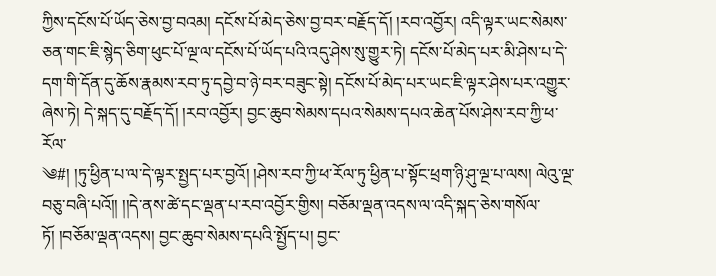ཀྱིས་དངོས་པོ་ཡོད་ཅེས་བྱ་བའམ། དངོས་པོ་མེད་ཅེས་བྱ་བར་བརྗོད་དོ། །རབ་འབྱོར། འདི་ལྟར་ཡང་སེམས་ཅན་གང་ཇི་སྙེད་ཅིག་ཕུང་པོ་ལྔ་ལ་དངོས་པོ་ཡོད་པའི་འདུ་ཤེས་སུ་གྱུར་ཏེ། དངོས་པོ་མེད་པར་མི་ཤེས་པ་དེ་དག་གི་དོན་དུ་ཆོས་རྣམས་རབ་ཏུ་དབྱེ་བ་ཉེ་བར་བཟུང་སྟེ། དངོས་པོ་མེད་པར་ཡང་ཇི་ལྟར་ཤེས་པར་འགྱུར་ཞེས་ཏེ། དེ་སྐད་དུ་བརྗོད་དོ། །རབ་འབྱོར། བྱང་ཆུབ་སེམས་དཔའ་སེམས་དཔའ་ཆེན་པོས་ཤེས་རབ་ཀྱི་ཕ་རོལ་
༄#། །ཏུ་ཕྱིན་པ་ལ་དེ་ལྟར་སྤྱད་པར་བྱའོ། །ཤེས་རབ་ཀྱི་ཕ་རོལ་ཏུ་ཕྱིན་པ་སྟོང་ཕྲག་ཉི་ཤུ་ལྔ་པ་ལས། ལེའུ་ལྔ་བཅུ་བཞི་པའོ།། །།དེ་ནས་ཚེ་དང་ལྡན་པ་རབ་འབྱོར་གྱིས། བཅོམ་ལྡན་འདས་ལ་འདི་སྐད་ཅེས་གསོལ་ཏོ། །བཅོམ་ལྡན་འདས། བྱང་ཆུབ་སེམས་དཔའི་སྤྱོད་པ། བྱང་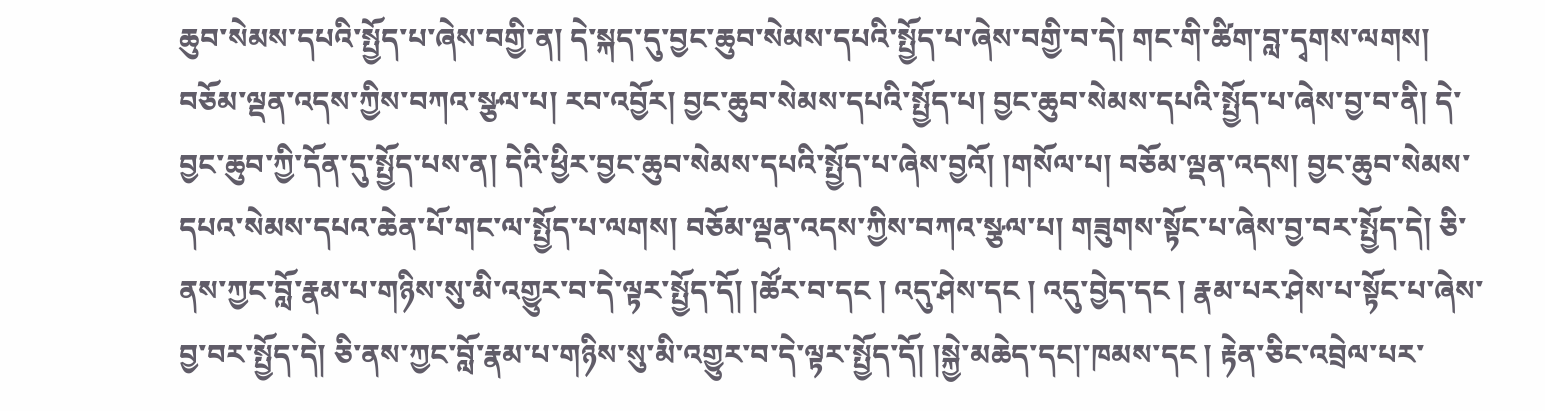ཆུབ་སེམས་དཔའི་སྤྱོད་པ་ཞེས་བགྱི་ན། དེ་སྐད་དུ་བྱང་ཆུབ་སེམས་དཔའི་སྤྱོད་པ་ཞེས་བགྱི་བ་དེ། གང་གི་ཚིག་བླ་དྭགས་ལགས། བཅོམ་ལྡན་འདས་ཀྱིས་བཀའ་སྩལ་པ། རབ་འབྱོར། བྱང་ཆུབ་སེམས་དཔའི་སྤྱོད་པ། བྱང་ཆུབ་སེམས་དཔའི་སྤྱོད་པ་ཞེས་བྱ་བ་ནི། དེ་བྱང་ཆུབ་ཀྱི་དོན་དུ་སྤྱོད་པས་ན། དེའི་ཕྱིར་བྱང་ཆུབ་སེམས་དཔའི་སྤྱོད་པ་ཞེས་བྱའོ། །གསོལ་པ། བཅོམ་ལྡན་འདས། བྱང་ཆུབ་སེམས་དཔའ་སེམས་དཔའ་ཆེན་པོ་གང་ལ་སྤྱོད་པ་ལགས། བཅོམ་ལྡན་འདས་ཀྱིས་བཀའ་སྩལ་པ། གཟུགས་སྟོང་པ་ཞེས་བྱ་བར་སྤྱོད་དེ། ཅི་ནས་ཀྱང་བློ་རྣམ་པ་གཉིས་སུ་མི་འགྱུར་བ་དེ་ལྟར་སྤྱོད་དོ། །ཚོར་བ་དང ། འདུ་ཤེས་དང ། འདུ་བྱེད་དང ། རྣམ་པར་ཤེས་པ་སྟོང་པ་ཞེས་བྱ་བར་སྤྱོད་དེ། ཅི་ནས་ཀྱང་བློ་རྣམ་པ་གཉིས་སུ་མི་འགྱུར་བ་དེ་ལྟར་སྤྱོད་དོ། །སྐྱེ་མཆེད་དང།་ཁམས་དང ། རྟེན་ཅིང་འབྲེལ་པར་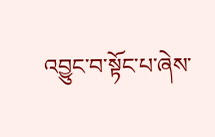འབྱུང་བ་སྟོང་པ་ཞེས་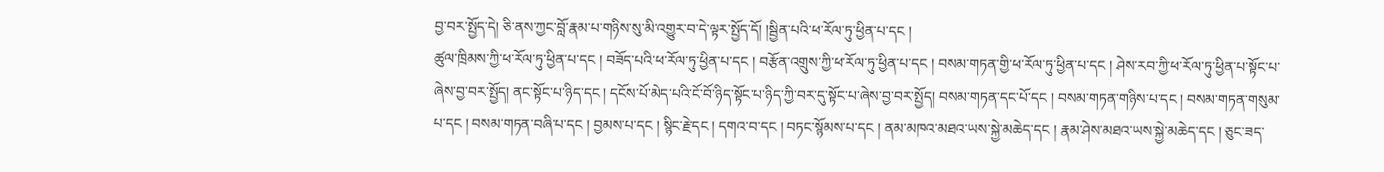བྱ་བར་སྤྱོད་དེ། ཅི་ནས་ཀྱང་བློ་རྣམ་པ་གཉིས་སུ་མི་འགྱུར་བ་དེ་ལྟར་སྤྱོད་དོ། །སྦྱིན་པའི་ཕ་རོལ་ཏུ་ཕྱིན་པ་དང །
ཚུལ་ཁྲིམས་ཀྱི་ཕ་རོལ་ཏུ་ཕྱིན་པ་དང ། བཟོད་པའི་ཕ་རོལ་ཏུ་ཕྱིན་པ་དང ། བརྩོན་འགྲུས་ཀྱི་ཕ་རོལ་ཏུ་ཕྱིན་པ་དང ། བསམ་གཏན་གྱི་ཕ་རོལ་ཏུ་ཕྱིན་པ་དང ། ཤེས་རབ་ཀྱི་ཕ་རོལ་ཏུ་ཕྱིན་པ་སྟོང་པ་ཞེས་བྱ་བར་སྤྱོད། ནང་སྟོང་པ་ཉིད་དང ། དངོས་པོ་མེད་པའི་ངོ་བོ་ཉིད་སྟོང་པ་ཉིད་ཀྱི་བར་དུ་སྟོང་པ་ཞེས་བྱ་བར་སྤྱོད། བསམ་གཏན་དང་པོ་དང ། བསམ་གཏན་གཉིས་པ་དང ། བསམ་གཏན་གསུམ་པ་དང ། བསམ་གཏན་བཞི་པ་དང ། བྱམས་པ་དང ། སྙིང་རྗེ་དང ། དགའ་བ་དང ། བཏང་སྙོམས་པ་དང ། ནམ་མཁའ་མཐའ་ཡས་སྐྱེ་མཆེད་དང ། རྣམ་ཤེས་མཐའ་ཡས་སྐྱེ་མཆེད་དང ། ཅུང་ཟད་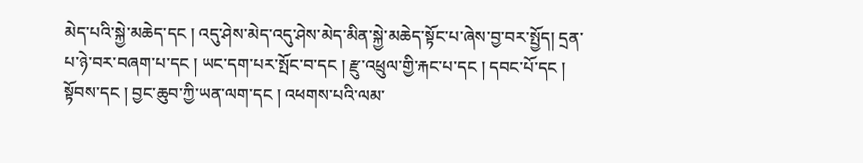མེད་པའི་སྐྱེ་མཆེད་དང ། འདུ་ཤེས་མེད་འདུ་ཤེས་མེད་མིན་སྐྱེ་མཆེད་སྟོང་པ་ཞེས་བྱ་བར་སྤྱོད། དྲན་པ་ཉེ་བར་བཞག་པ་དང ། ཡང་དག་པར་སྤོང་བ་དང ། རྫུ་འཕྲུལ་གྱི་རྐང་པ་དང ། དབང་པོ་དང ། སྟོབས་དང ། བྱང་ཆུབ་ཀྱི་ཡན་ལག་དང ། འཕགས་པའི་ལམ་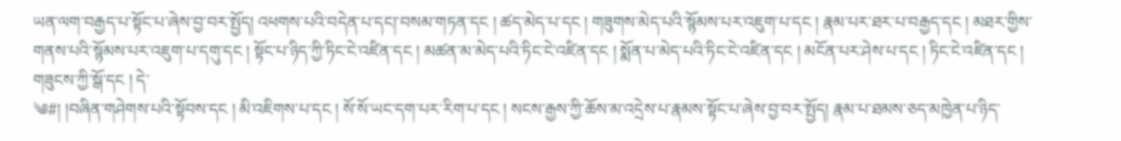ཡན་ལག་བརྒྱད་པ་སྟོང་པ་ཞེས་བྱ་བར་སྤྱོད། འཕགས་པའི་བདེན་པ་དང།་བསམ་གཏན་དང ། ཚད་མེད་པ་དང ། གཟུགས་མེད་པའི་སྙོམས་པར་འཇུག་པ་དང ། རྣམ་པར་ཐར་པ་བརྒྱད་དང ། མཐར་གྱིས་གནས་པའི་སྙོམས་པར་འཇུག་པ་དགུ་དང ། སྟོང་པ་ཉིད་ཀྱི་ཏིང་ངེ་འཛིན་དང ། མཚན་མ་མེད་པའི་ཏིང་ངེ་འཛིན་དང ། སྨོན་པ་མེད་པའི་ཏིང་ངེ་འཛིན་དང ། མངོན་པར་ཤེས་པ་དང ། ཏིང་ངེ་འཛིན་དང ། གཟུངས་ཀྱི་སྒོ་དང ། དེ་
༄#། །བཞིན་གཤེགས་པའི་སྟོབས་དང ། མི་འཇིགས་པ་དང ། སོ་སོ་ཡང་དག་པར་རིག་པ་དང ། སངས་རྒྱས་ཀྱི་ཆོས་མ་འདྲེས་པ་རྣམས་སྟོང་པ་ཞེས་བྱ་བར་སྤྱོད། རྣམ་པ་ཐམས་ཅད་མཁྱེན་པ་ཉིད་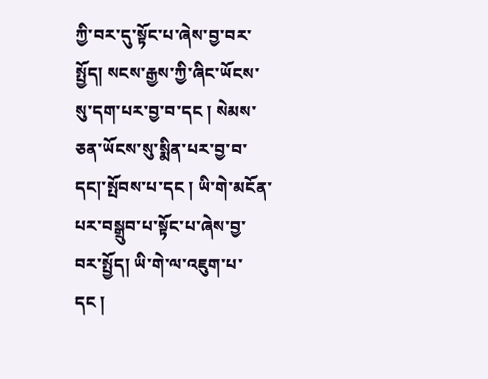ཀྱི་བར་དུ་སྟོང་པ་ཞེས་བྱ་བར་སྤྱོད། སངས་རྒྱས་ཀྱི་ཞིང་ཡོངས་སུ་དག་པར་བྱ་བ་དང ། སེམས་ཅན་ཡོངས་སུ་སྨིན་པར་བྱ་བ་དང།་སྤོབས་པ་དང ། ཡི་གེ་མངོན་པར་བསྒྲུབ་པ་སྟོང་པ་ཞེས་བྱ་བར་སྤྱོད། ཡི་གེ་ལ་འཇུག་པ་དང །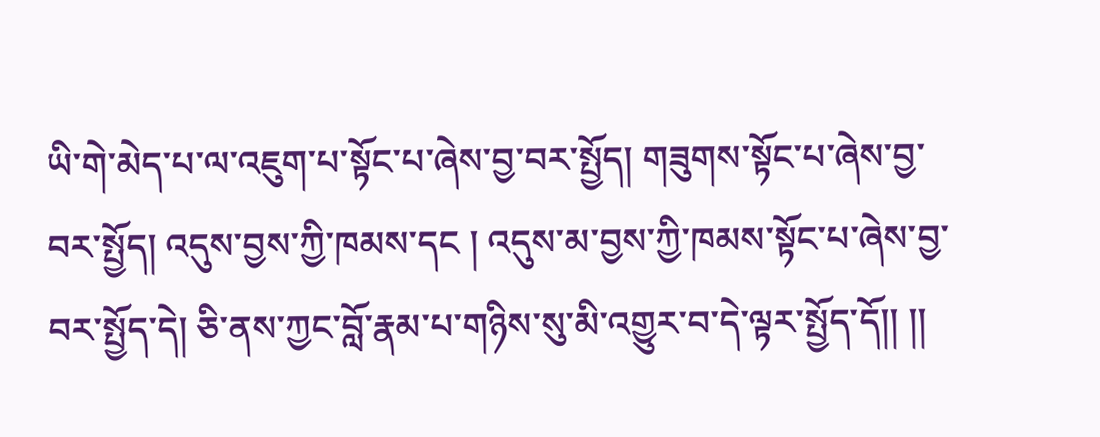ཡི་གེ་མེད་པ་ལ་འཇུག་པ་སྟོང་པ་ཞེས་བྱ་བར་སྤྱོད། གཟུགས་སྟོང་པ་ཞེས་བྱ་བར་སྤྱོད། འདུས་བྱས་ཀྱི་ཁམས་དང ། འདུས་མ་བྱས་ཀྱི་ཁམས་སྟོང་པ་ཞེས་བྱ་བར་སྤྱོད་དེ། ཅི་ནས་ཀྱང་བློ་རྣམ་པ་གཉིས་སུ་མི་འགྱུར་བ་དེ་ལྟར་སྤྱོད་དོ།། །།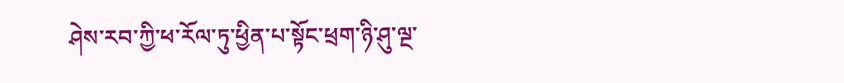ཤེས་རབ་ཀྱི་ཕ་རོལ་ཏུ་ཕྱིན་པ་སྟོང་ཕྲག་ཉི་ཤུ་ལྔ་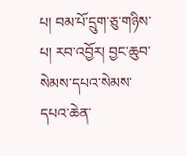པ། བམ་པོ་དྲུག་ཅུ་གཉིས་པ། རབ་འབྱོར། བྱང་ཆུབ་སེམས་དཔའ་སེམས་དཔའ་ཆེན་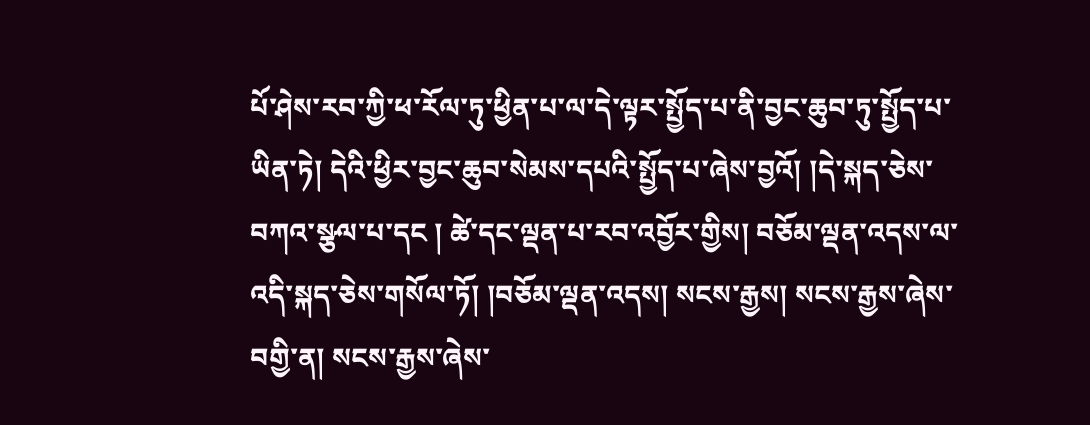པོ་ཤེས་རབ་ཀྱི་ཕ་རོལ་ཏུ་ཕྱིན་པ་ལ་དེ་ལྟར་སྤྱོད་པ་ནི་བྱང་ཆུབ་ཏུ་སྤྱོད་པ་ཡིན་ཏེ། དེའི་ཕྱིར་བྱང་ཆུབ་སེམས་དཔའི་སྤྱོད་པ་ཞེས་བྱའོ། །དེ་སྐད་ཅེས་བཀའ་སྩལ་པ་དང ། ཚེ་དང་ལྡན་པ་རབ་འབྱོར་གྱིས། བཅོམ་ལྡན་འདས་ལ་འདི་སྐད་ཅེས་གསོལ་ཏོ། །བཅོམ་ལྡན་འདས། སངས་རྒྱས། སངས་རྒྱས་ཞེས་བགྱི་ན། སངས་རྒྱས་ཞེས་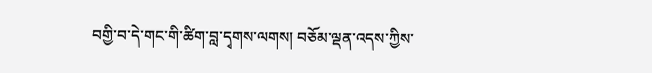བགྱི་བ་དེ་གང་གི་ཚིག་བླ་དྭགས་ལགས། བཅོམ་ལྡན་འདས་ཀྱིས་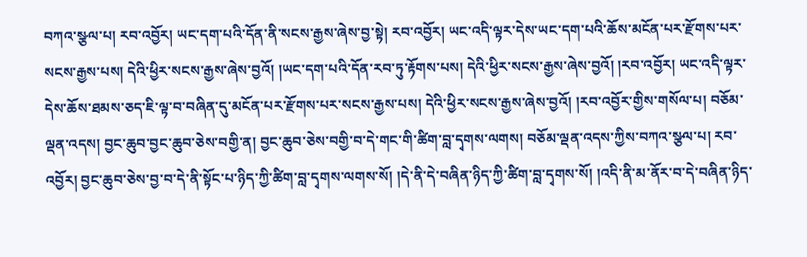བཀའ་སྩལ་པ། རབ་འབྱོར། ཡང་དག་པའི་དོན་ནི་སངས་རྒྱས་ཞེས་བྱ་སྟེ། རབ་འབྱོར། ཡང་འདི་ལྟར་དེས་ཡང་དག་པའི་ཆོས་མངོན་པར་རྫོགས་པར་སངས་རྒྱས་པས། དེའི་ཕྱིར་སངས་རྒྱས་ཞེས་བྱའོ། །ཡང་དག་པའི་དོན་རབ་ཏུ་རྟོགས་པས། དེའི་ཕྱིར་སངས་རྒྱས་ཞེས་བྱའོ། །རབ་འབྱོར། ཡང་འདི་ལྟར་དེས་ཆོས་ཐམས་ཅད་ཇི་ལྟ་བ་བཞིན་དུ་མངོན་པར་རྫོགས་པར་སངས་རྒྱས་པས། དེའི་ཕྱིར་སངས་རྒྱས་ཞེས་བྱའོ། །རབ་འབྱོར་གྱིས་གསོལ་པ། བཅོམ་ལྡན་འདས། བྱང་ཆུབ་བྱང་ཆུབ་ཅེས་བགྱི་ན། བྱང་ཆུབ་ཅེས་བགྱི་བ་དེ་གང་གི་ཚིག་བླ་དྭགས་ལགས། བཅོམ་ལྡན་འདས་ཀྱིས་བཀའ་སྩལ་པ། རབ་འབྱོར། བྱང་ཆུབ་ཅེས་བྱ་བ་དེ་ནི་སྟོང་པ་ཉིད་ཀྱི་ཚིག་བླ་དྭགས་ལགས་སོ། །དེ་ནི་དེ་བཞིན་ཉིད་ཀྱི་ཚིག་བླ་དྭགས་སོ། །འདི་ནི་མ་ནོར་བ་དེ་བཞིན་ཉིད་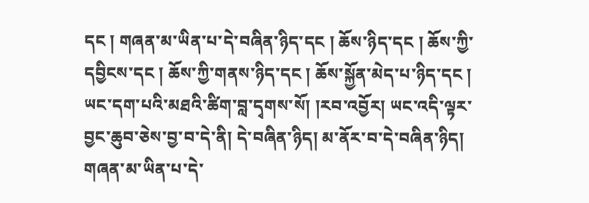དང ། གཞན་མ་ཡིན་པ་དེ་བཞིན་ཉིད་དང ། ཆོས་ཉིད་དང ། ཆོས་ཀྱི་དབྱིངས་དང ། ཆོས་ཀྱི་གནས་ཉིད་དང ། ཆོས་སྐྱོན་མེད་པ་ཉིད་དང ། ཡང་དག་པའི་མཐའི་ཚིག་བླ་དྭགས་སོ། །རབ་འབྱོར། ཡང་འདི་ལྟར་བྱང་ཆུབ་ཅེས་བྱ་བ་དེ་ནི། དེ་བཞིན་ཉིད། མ་ནོར་བ་དེ་བཞིན་ཉིད། གཞན་མ་ཡིན་པ་དེ་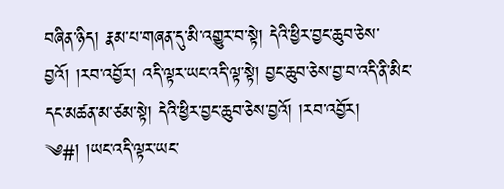བཞིན་ཉིད། རྣམ་པ་གཞན་དུ་མི་འགྱུར་བ་སྟེ། དེའི་ཕྱིར་བྱང་ཆུབ་ཅེས་བྱའོ། །རབ་འབྱོར། འདི་ལྟར་ཡང་འདི་ལྟ་སྟེ། བྱང་ཆུབ་ཅེས་བྱ་བ་འདི་ནི་མིང་དང་མཚན་མ་ཙམ་སྟེ། དེའི་ཕྱིར་བྱང་ཆུབ་ཅེས་བྱའོ། །རབ་འབྱོར།
༄#། །ཡང་འདི་ལྟར་ཡང་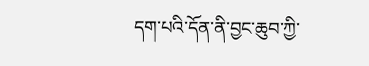དག་པའི་དོན་ནི་བྱང་ཆུབ་ཀྱི་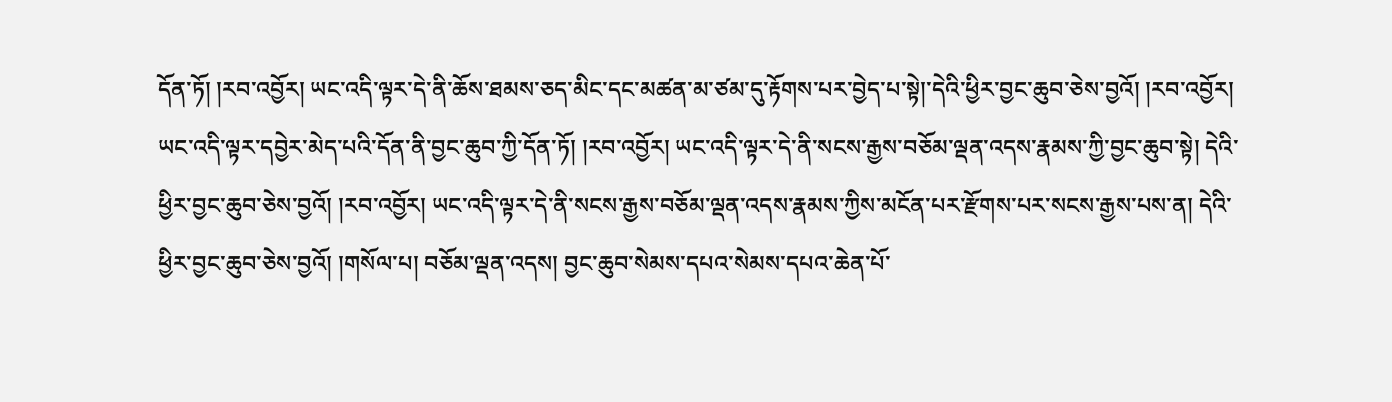དོན་ཏོ། །རབ་འབྱོར། ཡང་འདི་ལྟར་དེ་ནི་ཆོས་ཐམས་ཅད་མིང་དང་མཚན་མ་ཙམ་དུ་རྟོགས་པར་བྱེད་པ་སྟེ།་དེའི་ཕྱིར་བྱང་ཆུབ་ཅེས་བྱའོ། །རབ་འབྱོར། ཡང་འདི་ལྟར་དབྱེར་མེད་པའི་དོན་ནི་བྱང་ཆུབ་ཀྱི་དོན་ཏོ། །རབ་འབྱོར། ཡང་འདི་ལྟར་དེ་ནི་སངས་རྒྱས་བཅོམ་ལྡན་འདས་རྣམས་ཀྱི་བྱང་ཆུབ་སྟེ། དེའི་ཕྱིར་བྱང་ཆུབ་ཅེས་བྱའོ། །རབ་འབྱོར། ཡང་འདི་ལྟར་དེ་ནི་སངས་རྒྱས་བཅོམ་ལྡན་འདས་རྣམས་ཀྱིས་མངོན་པར་རྫོགས་པར་སངས་རྒྱས་པས་ན། དེའི་ཕྱིར་བྱང་ཆུབ་ཅེས་བྱའོ། །གསོལ་པ། བཅོམ་ལྡན་འདས། བྱང་ཆུབ་སེམས་དཔའ་སེམས་དཔའ་ཆེན་པོ་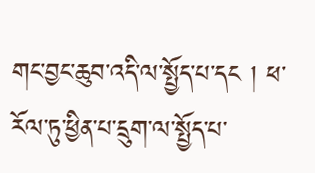གང་བྱང་ཆུབ་འདི་ལ་སྤྱོད་པ་དང ། ཕ་རོལ་ཏུ་ཕྱིན་པ་དྲུག་ལ་སྤྱོད་པ་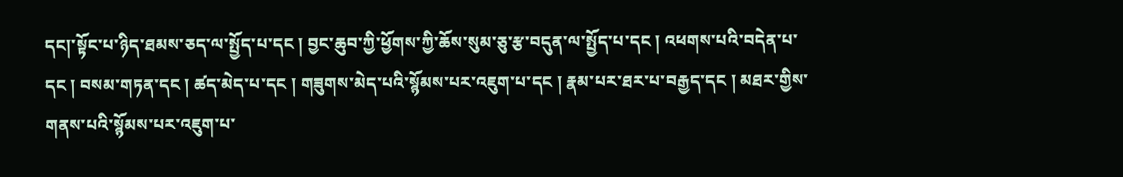དང།་སྟོང་པ་ཉིད་ཐམས་ཅད་ལ་སྤྱོད་པ་དང ། བྱང་ཆུབ་ཀྱི་ཕྱོགས་ཀྱི་ཆོས་སུམ་ཅུ་རྩ་བདུན་ལ་སྤྱོད་པ་དང ། འཕགས་པའི་བདེན་པ་དང ། བསམ་གཏན་དང ། ཚད་མེད་པ་དང ། གཟུགས་མེད་པའི་སྙོམས་པར་འཇུག་པ་དང ། རྣམ་པར་ཐར་པ་བརྒྱད་དང ། མཐར་གྱིས་གནས་པའི་སྙོམས་པར་འཇུག་པ་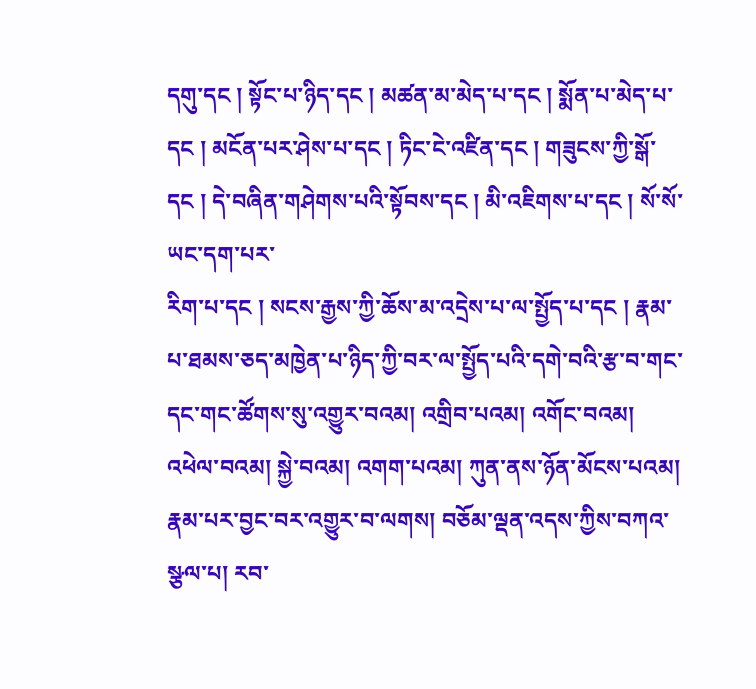དགུ་དང ། སྟོང་པ་ཉིད་དང ། མཚན་མ་མེད་པ་དང ། སྨོན་པ་མེད་པ་དང ། མངོན་པར་ཤེས་པ་དང ། ཏིང་ངེ་འཛིན་དང ། གཟུངས་ཀྱི་སྒོ་དང ། དེ་བཞིན་གཤེགས་པའི་སྟོབས་དང ། མི་འཇིགས་པ་དང ། སོ་སོ་ཡང་དག་པར་
རིག་པ་དང ། སངས་རྒྱས་ཀྱི་ཆོས་མ་འདྲེས་པ་ལ་སྤྱོད་པ་དང ། རྣམ་པ་ཐམས་ཅད་མཁྱེན་པ་ཉིད་ཀྱི་བར་ལ་སྤྱོད་པའི་དགེ་བའི་རྩ་བ་གང་དང་གང་ཚོགས་སུ་འགྱུར་བའམ། འགྲིབ་པའམ། འགོང་བའམ། འཕེལ་བའམ། སྐྱེ་བའམ། འགག་པའམ། ཀུན་ནས་ཉོན་མོངས་པའམ། རྣམ་པར་བྱང་བར་འགྱུར་བ་ལགས། བཅོམ་ལྡན་འདས་ཀྱིས་བཀའ་སྩལ་པ། རབ་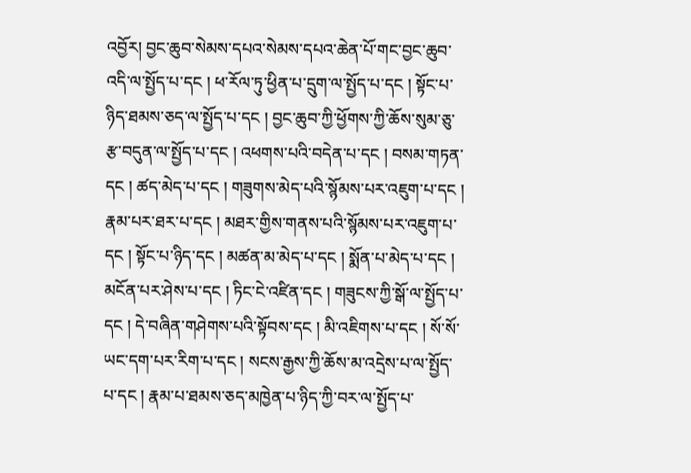འབྱོར། བྱང་ཆུབ་སེམས་དཔའ་སེམས་དཔའ་ཆེན་པོ་གང་བྱང་ཆུབ་འདི་ལ་སྤྱོད་པ་དང ། ཕ་རོལ་ཏུ་ཕྱིན་པ་དྲུག་ལ་སྤྱོད་པ་དང ། སྟོང་པ་ཉིད་ཐམས་ཅད་ལ་སྤྱོད་པ་དང ། བྱང་ཆུབ་ཀྱི་ཕྱོགས་ཀྱི་ཆོས་སུམ་ཅུ་རྩ་བདུན་ལ་སྤྱོད་པ་དང ། འཕགས་པའི་བདེན་པ་དང ། བསམ་གཏན་དང ། ཚད་མེད་པ་དང ། གཟུགས་མེད་པའི་སྙོམས་པར་འཇུག་པ་དང ། རྣམ་པར་ཐར་པ་དང ། མཐར་གྱིས་གནས་པའི་སྙོམས་པར་འཇུག་པ་དང ། སྟོང་པ་ཉིད་དང ། མཚན་མ་མེད་པ་དང ། སྨོན་པ་མེད་པ་དང ། མངོན་པར་ཤེས་པ་དང ། ཏིང་ངེ་འཛིན་དང ། གཟུངས་ཀྱི་སྒོ་ལ་སྤྱོད་པ་དང ། དེ་བཞིན་གཤེགས་པའི་སྟོབས་དང ། མི་འཇིགས་པ་དང ། སོ་སོ་ཡང་དག་པར་རིག་པ་དང ། སངས་རྒྱས་ཀྱི་ཆོས་མ་འདྲེས་པ་ལ་སྤྱོད་པ་དང ། རྣམ་པ་ཐམས་ཅད་མཁྱེན་པ་ཉིད་ཀྱི་བར་ལ་སྤྱོད་པ་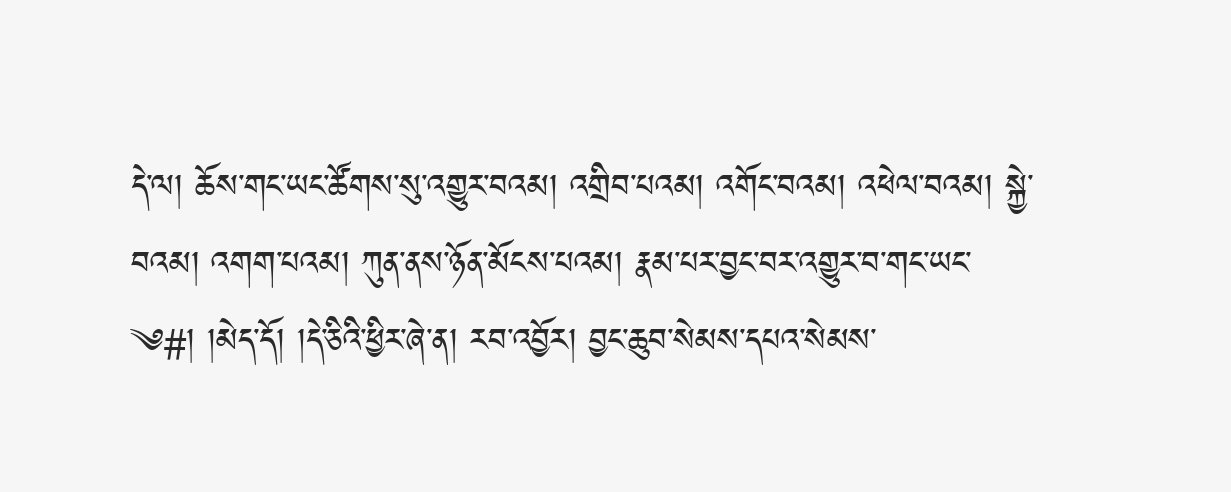དེ་ལ། ཆོས་གང་ཡང་ཚོགས་སུ་འགྱུར་བའམ། འགྲིབ་པའམ། འགོང་བའམ། འཕེལ་བའམ། སྐྱེ་བའམ། འགག་པའམ། ཀུན་ནས་ཉོན་མོངས་པའམ། རྣམ་པར་བྱང་བར་འགྱུར་བ་གང་ཡང་
༄#། །མེད་དོ། །དེ་ཅིའི་ཕྱིར་ཞེ་ན། རབ་འབྱོར། བྱང་ཆུབ་སེམས་དཔའ་སེམས་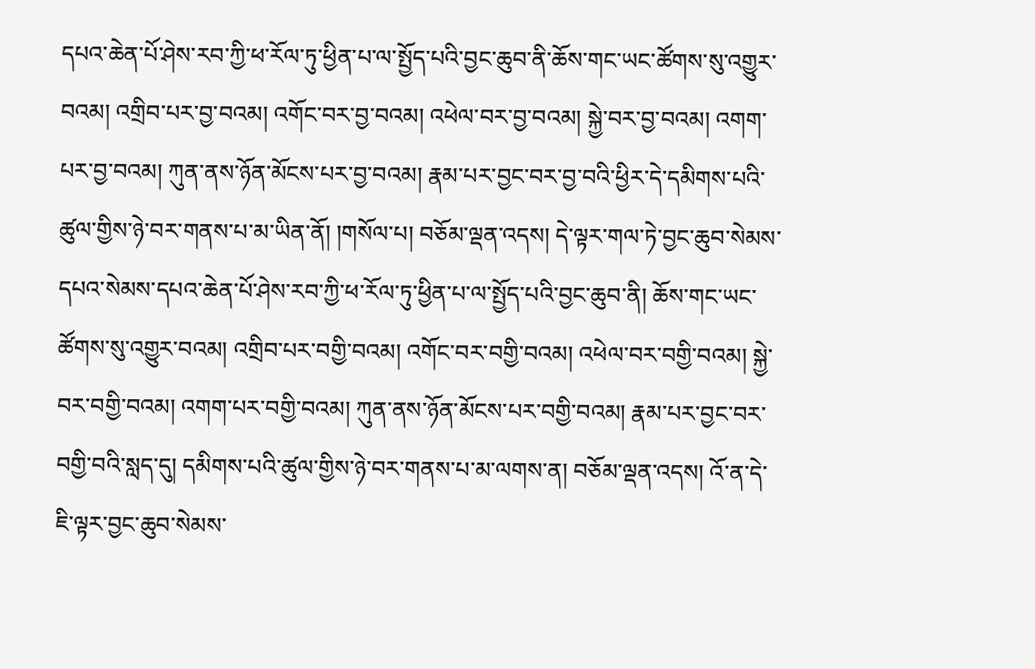དཔའ་ཆེན་པོ་ཤེས་རབ་ཀྱི་ཕ་རོལ་ཏུ་ཕྱིན་པ་ལ་སྤྱོད་པའི་བྱང་ཆུབ་ནི་ཆོས་གང་ཡང་ཚོགས་སུ་འགྱུར་བའམ། འགྲིབ་པར་བྱ་བའམ། འགོང་བར་བྱ་བའམ། འཕེལ་བར་བྱ་བའམ། སྐྱེ་བར་བྱ་བའམ། འགག་པར་བྱ་བའམ། ཀུན་ནས་ཉོན་མོངས་པར་བྱ་བའམ། རྣམ་པར་བྱང་བར་བྱ་བའི་ཕྱིར་དེ་དམིགས་པའི་ཚུལ་གྱིས་ཉེ་བར་གནས་པ་མ་ཡིན་ནོ། །གསོལ་པ། བཅོམ་ལྡན་འདས། དེ་ལྟར་གལ་ཏེ་བྱང་ཆུབ་སེམས་དཔའ་སེམས་དཔའ་ཆེན་པོ་ཤེས་རབ་ཀྱི་ཕ་རོལ་ཏུ་ཕྱིན་པ་ལ་སྤྱོད་པའི་བྱང་ཆུབ་ནི། ཆོས་གང་ཡང་ཚོགས་སུ་འགྱུར་བའམ། འགྲིབ་པར་བགྱི་བའམ། འགོང་བར་བགྱི་བའམ། འཕེལ་བར་བགྱི་བའམ། སྐྱེ་བར་བགྱི་བའམ། འགག་པར་བགྱི་བའམ། ཀུན་ནས་ཉོན་མོངས་པར་བགྱི་བའམ། རྣམ་པར་བྱང་བར་བགྱི་བའི་སླད་དུ། དམིགས་པའི་ཚུལ་གྱིས་ཉེ་བར་གནས་པ་མ་ལགས་ན། བཅོམ་ལྡན་འདས། འོ་ན་དེ་ཇི་ལྟར་བྱང་ཆུབ་སེམས་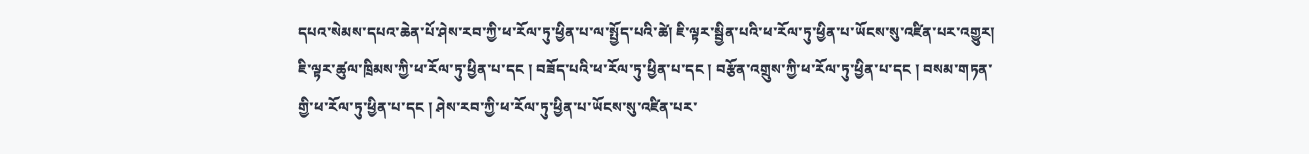དཔའ་སེམས་དཔའ་ཆེན་པོ་ཤེས་རབ་ཀྱི་ཕ་རོལ་ཏུ་ཕྱིན་པ་ལ་སྤྱོད་པའི་ཚེ། ཇི་ལྟར་སྦྱིན་པའི་ཕ་རོལ་ཏུ་ཕྱིན་པ་ཡོངས་སུ་འཛིན་པར་འགྱུར། ཇི་ལྟར་ཚུལ་ཁྲིམས་ཀྱི་ཕ་རོལ་ཏུ་ཕྱིན་པ་དང ། བཟོད་པའི་ཕ་རོལ་ཏུ་ཕྱིན་པ་དང ། བརྩོན་འགྲུས་ཀྱི་ཕ་རོལ་ཏུ་ཕྱིན་པ་དང ། བསམ་གཏན་གྱི་ཕ་རོལ་ཏུ་ཕྱིན་པ་དང ། ཤེས་རབ་ཀྱི་ཕ་རོལ་ཏུ་ཕྱིན་པ་ཡོངས་སུ་འཛིན་པར་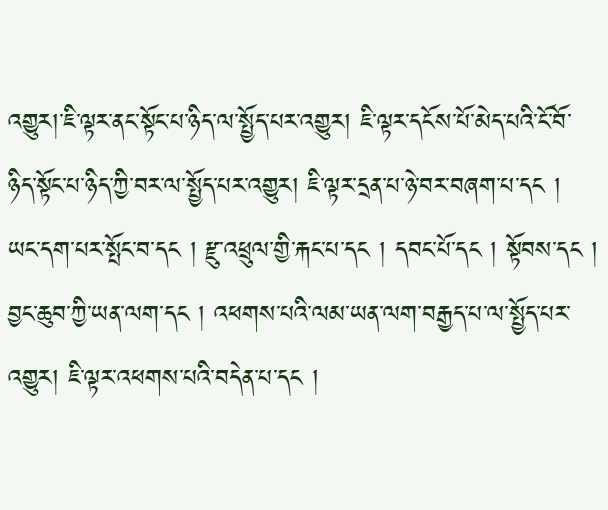འགྱུར།་ཇི་ལྟར་ནང་སྟོང་པ་ཉིད་ལ་སྤྱོད་པར་འགྱུར། ཇི་ལྟར་དངོས་པོ་མེད་པའི་ངོ་བོ་ཉིད་སྟོང་པ་ཉིད་ཀྱི་བར་ལ་སྤྱོད་པར་འགྱུར། ཇི་ལྟར་དྲན་པ་ཉེ་བར་བཞག་པ་དང ། ཡང་དག་པར་སྤོང་བ་དང ། རྫུ་འཕྲུལ་གྱི་རྐང་པ་དང ། དབང་པོ་དང ། སྟོབས་དང ། བྱང་ཆུབ་ཀྱི་ཡན་ལག་དང ། འཕགས་པའི་ལམ་ཡན་ལག་བརྒྱད་པ་ལ་སྤྱོད་པར་འགྱུར། ཇི་ལྟར་འཕགས་པའི་བདེན་པ་དང །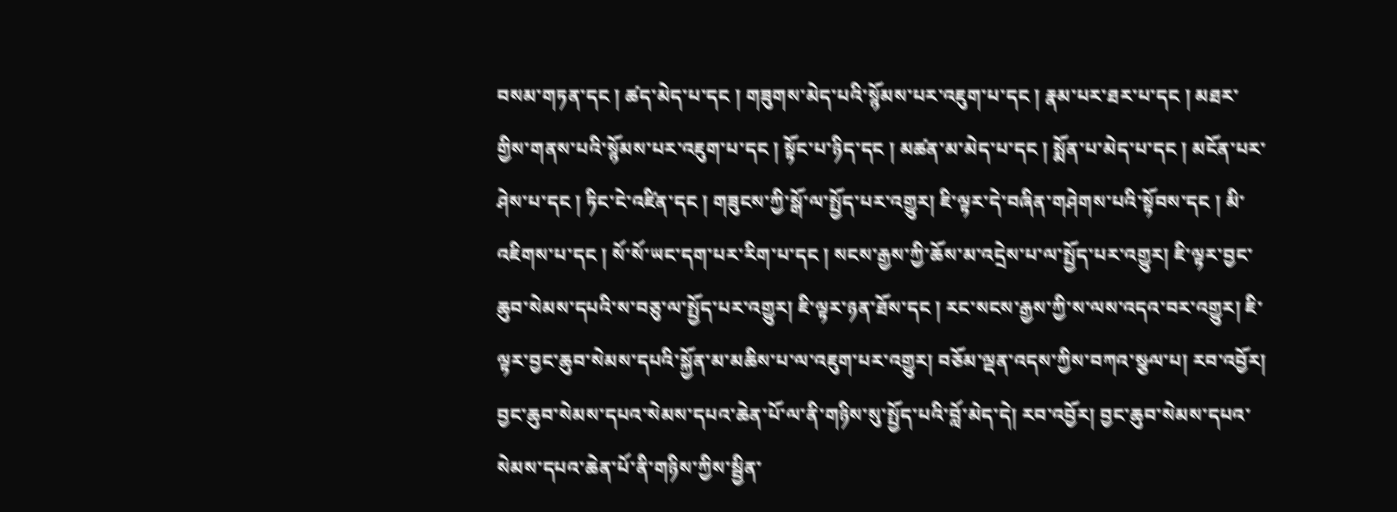བསམ་གཏན་དང ། ཚད་མེད་པ་དང ། གཟུགས་མེད་པའི་སྙོམས་པར་འཇུག་པ་དང ། རྣམ་པར་ཐར་པ་དང ། མཐར་གྱིས་གནས་པའི་སྙོམས་པར་འཇུག་པ་དང ། སྟོང་པ་ཉིད་དང ། མཚན་མ་མེད་པ་དང ། སྨོན་པ་མེད་པ་དང ། མངོན་པར་ཤེས་པ་དང ། ཏིང་ངེ་འཛིན་དང ། གཟུངས་ཀྱི་སྒོ་ལ་སྤྱོད་པར་འགྱུར། ཇི་ལྟར་དེ་བཞིན་གཤེགས་པའི་སྟོབས་དང ། མི་འཇིགས་པ་དང ། སོ་སོ་ཡང་དག་པར་རིག་པ་དང ། སངས་རྒྱས་ཀྱི་ཆོས་མ་འདྲེས་པ་ལ་སྤྱོད་པར་འགྱུར། ཇི་ལྟར་བྱང་ཆུབ་སེམས་དཔའི་ས་བཅུ་ལ་སྤྱོད་པར་འགྱུར། ཇི་ལྟར་ཉན་ཐོས་དང ། རང་སངས་རྒྱས་ཀྱི་ས་ལས་འདའ་བར་འགྱུར། ཇི་ལྟར་བྱང་ཆུབ་སེམས་དཔའི་སྐྱོན་མ་མཆིས་པ་ལ་འཇུག་པར་འགྱུར། བཅོམ་ལྡན་འདས་ཀྱིས་བཀའ་སྩལ་པ། རབ་འབྱོར། བྱང་ཆུབ་སེམས་དཔའ་སེམས་དཔའ་ཆེན་པོ་ལ་ནི་གཉིས་སུ་སྤྱོད་པའི་བློ་མེད་དེ། རབ་འབྱོར། བྱང་ཆུབ་སེམས་དཔའ་སེམས་དཔའ་ཆེན་པོ་ནི་གཉིས་ཀྱིས་སྦྱིན་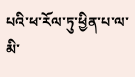པའི་ཕ་རོལ་ཏུ་ཕྱིན་པ་ལ་མི་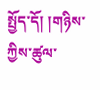སྤྱོད་དོ། །གཉིས་ཀྱིས་ཚུལ་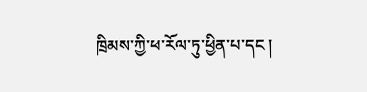ཁྲིམས་ཀྱི་ཕ་རོལ་ཏུ་ཕྱིན་པ་དང །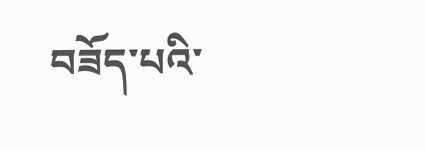བཟོད་པའི་